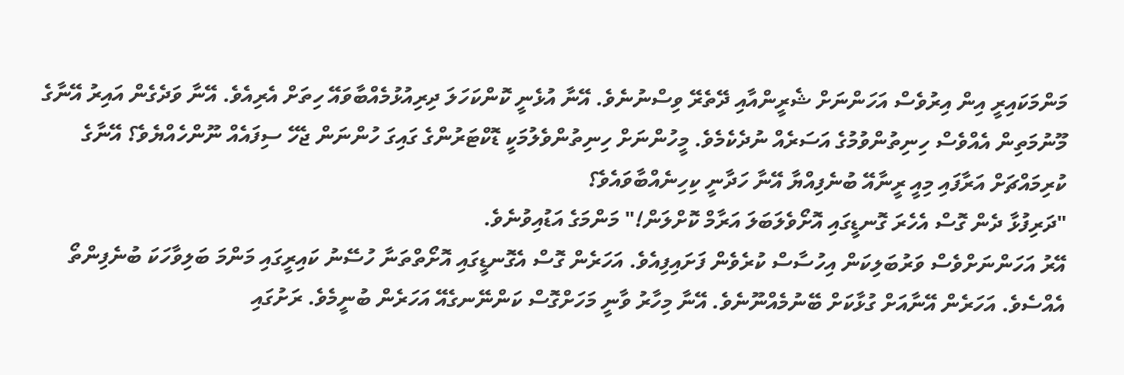މަންމަކައިރީ އިން އިރުވެސް އަހަންނަށް ޝެރީންއާއި ދޭތެރޭ ވިސްނުނެވެ. އޭނާ އުޅެނީ ކޮންކަހަލަ ދިރިއުޅުމެއްބާވައޭ ހިތަށް އެރިއެވެ. އޭނާ ވަދެގެން އައިރު އޭނާގެ މޫނުމަތިން އެއްވެސް ހިނިތުންވުމުގެ އަސަރެއް ނުދެކެމެވެ. މީހުންނަށް ހިނިތުންވެލުމަކީ ޑޮކްޓަރުންގެ ގައިގަ ހުންނަން ޖެހޭ ސިފައެއް ނޫންހެއްޔެވެ؟ އޭނާގެ ކުރިމައްޗަށް އަރާފައި މިއީ ރީނާއޭ ބުނެފިއްޔާ އޭނާ ހަދާނީ ކިހިނެއްބާވައެވެ؟
"ދަރިފުޅާ ދެން ގޮސް އެހެރަ ގޮނޑީގައި އޮށޯވެލަބަލަ އަރާމް ކޮށްލަން!" މަންމަގެ އަޑުއިވުނެވެ.
އޭރު އަހަންނަށްވެސް ވަރުބަލިކަން އިހުސާސް ކުރެވެން ފަށައިފިއެވެ. އަހަރެން ގޮސް އެގޮނޑީގައި އޮށޯތްތަނާ ހުސޭނު ކައިރީގައި މަންމަ ބަލިވާހަކަ ބުނެފިންތޯ އެއްސެވެ. އަހަރެން އޭނާއަށް ގުޅާކަށް ބޭނުމެއްނޫނެވެ. އޭނާ މިހާރު ވާނީ މަހަށްގޮސް ކަންނޭނގެއޭ އަހަރެން ބުނީމެވެ. ރަށުގައި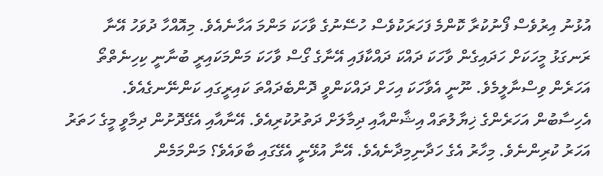އުޅުނު އިރުވެސް ފޯނުކުރާ ކޮންމެ ފަހަރަކުވެސް ހުސޭނުގެ ވާހަކަ މަންމަ އަހާނެއެވެ. މިއޮއްހާ ދުވަހު އޭނާ ރަނގަޅު މީހަކަށް ހަދައިގެން ވާހަކަ ދައްކަ ދައްކާފައި އޭނާގެ ގޯސް ވާހަކަ މަންމަކައިރީ ބުނާނީ ކިހިނެތްތޯ އަހަރެން ވިސްނާލީމެވެ. ނޫނީ އެވާހަކަ އިހަށް ދައްކަންވީ ދޮންބެދައްތަ ކައިރީގައި ކަންނޭނގެއެވެ.
އެހިސާބުން އަހަރެންގެ ޚިޔާލުތައް އިޝާންއާއި ދިމާލަށް ދަތުރުކުރިއެވެ. އޭނާއާއި އެގޭދޮށުން ދިމާވީ މީގެ ހަތަރު އަހަރު ކުރިންނެވެ. މިހާރު އެގެ ހަދާނިމިދާނެއެވެ. އޭނާ އުޅޭނީ އެގޭގައި ބާވައެވެ؟ މަންމަމެން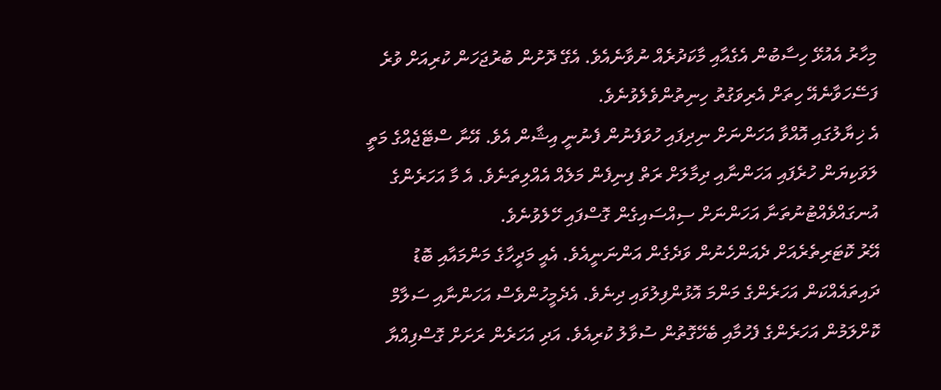މިހާރު އެއުޅޭ ހިސާބުން އެގެއާއި މާކަދުރެއް ނުވާނެއެވެ. އެގޭ ދޮށުން ބުރުޖަހަން ކުރިއަށް ވުރެ ފަސޭހަވާނެއޭ ހިތަށް އެރިވަގުތު ހިނިތުންވެލެވުނެވެ.
އެ ޚިޔާލުގައި އޮއްވާ އަހަންނަށް ނިދިފައި ހުވަފެނުން ފެނުނީ އިޝާން އެވެ. އޭނާ ސްޓޭޖެއްގެ މަތީ ލަވަކިޔަން ހުރެފައި އަހަންނާއި ދިމާލަށް ރަތް ފިނިފެން މަލެއް އެއްލިތަނެވެ. އެ މާ އަހަރެންގެ އުނގައްވެއްޓުނުތަނާ އަހަންނަށް ސިއްސައިގެން ގޮސްފައި ހޭލެވުނެވެ.
އޭރު ކޮޓަރިތެރެއަށް ދެއަންހެނުން ވަދެގެން އަންނަނީއެވެ. އެއީ މަދީހާގެ މަންމައާއި ބޮޑު ދައިތައެއްކަން އަހަރެންގެ މަންމަ އޮޅުންފިލުވައި ދިނެވެ. އެދެމީހުންވެސް އަހަންނާއި ސަލާމް ކޮށްލަމުން އަހަރެންގެ ފެހުމާއި ބެހޭގޮތުން ސުވާލު ކުރިއެވެ. އަދި އަހަރެން ރަށަށް ގޮސްފިއްޔާ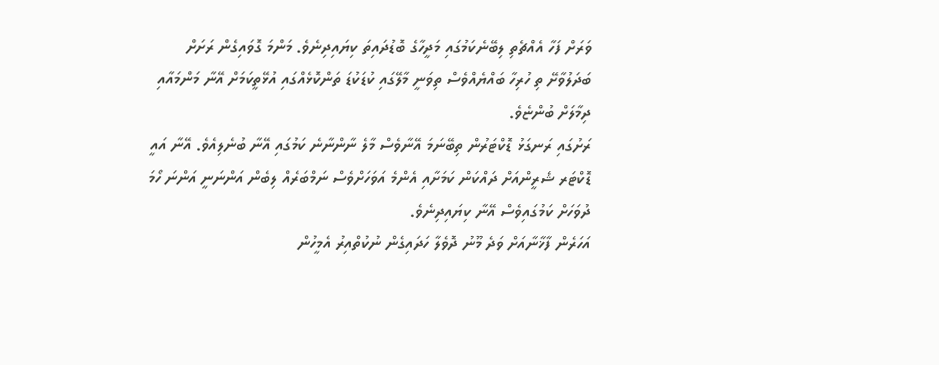ވަރަށް ފަހާ އެއްޗެތި ލިބޭނެކަމުގައި މަދީހާގެ ބޮޑުދައިތަ ކިޔައިދިނެވެ. މަންމަ ގޮވައިގެން ރަށަށް ބަދަލުވާށޭ ތި ހުރިހާ ބައްޔެއްވެސް ތިވަނީ މާލޭގައި ކުޑަކުޑަ ތަންކޮޅެއްގައި އުޅޭތީކަމަށް އޭނާ މަންމައާއި ދިމާލަށް ބުންޏެވެ.
ރަށުގައި ރަނގަޅު ޑޮކްޓަރުން ތިބޭނަމަ އޭނާވެސް މާލެ ނާންނާނެ ކަމުގައި އޭނާ ބުނެލިއެވެ. އޭނާ އައީ ޑޮކްޓަރ ޝެރީންއަށް ދައްކަން ކަމަށާއި އެންމެ އަވަހަށްވެސް ނަމްބަރެއް ލިބެން އަންނަނީ އަންނަ ހޯމަ ދުވަހަށް ކަމުގައިވެސް އޭނާ ކިޔައިދިނެވެ.
އަހަރެން ފާޚާނާއަށް ވަދެ މޫނު ދޮވެލާ ހަދައިގެން ނުކުތްއިރު އެމީހުން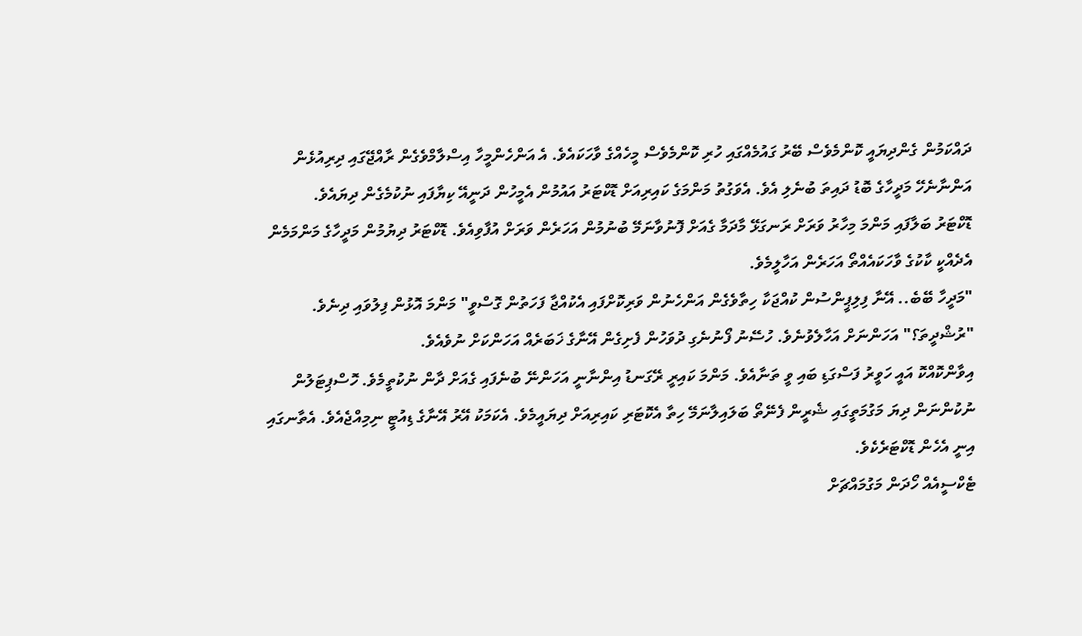ދައްކަމުން ގެންދިޔައީ ކޮންމެވެސް ބޭރު ގައުމެއްގައި ހުރި ކޮންމެވެސް މީހެއްގެ ވާހަކައެވެ. އެ އަންހެންމީހާ އިސްލާމްވެގެން ރާއްޖޭގައި ދިރިއުޅެން އަންނާނެހޭ މަދީހާގެ ބޮޑު ދައިތަ ބުނެލި އެވެ. އެވަގުތު މަންމަގެ ކައިރިއަށް ޑޮކްޓަރު އައުމުން އެމީހުން ދަނީއޭ ކިޔާފައި ނުކުމެގެން ދިޔައެވެ.
ޑޮކްޓަރު ބަލާފައި މަންމަ މިހާރު ވަރަށް ރަނގަޅޭ މާދަމާ ގެއަށް ފޮނުވާނަމޭ ބުނުމުން އަހަރެން ވަރަށް އުފާވިއެވެ. ޑޮކްޓަރު ދިޔުމުން މަދީހާގެ މަންމަމެން އެދެއްކީ ކާކުގެ ވާހަކައެއްތޯ އަހަރެން އަހާލީމެވެ.
"މަދީހާ ބޭބެ.. އޭނާ ފިލިޕީންސުން ކުއްޖަކާ ހިތާވެގެން އަންހެނުން ވަރިކޮށްފައި އެކުއްޖާ ފަހަތުން ގޮސްވީ" މަންމަ އޮޅުން ފިލުވައި ދިނެވެ.
"ރުޝްދީތަ؟" އަހަންނަށް އަހާލެވުނެވެ. ހުސޭނު ފޯނުނެގި ދުވަހުން ފެށިގެން އޭނާގެ ޚަބަރެއް އަހަންކަށް ނުވެއެވެ.
އިވާންކޮއްކޮ އައީ ހަވީރު ފަސްގަޑި ބައި ވީ ތަނާއެވެ. މަންމަ ކައިރީ ރޭގަނޑު އިންނާނީ އަހަންނޭ ބުނެފައި ގެއަށް ދާން ނުކުތީމެވެ. ހޮސްޕިޓަލުން ނުކުންނަން ދިޔަ މަގުމަތީގައި ޝެރީން ފެނޭތޯ ބަލައިލާނަމޭ ހިތާ އެކޮޓަރި ކައިރިއަށް ދިޔައީމެވެ. އެކަމަކު އޭރު އޭނާގެ ޑިއުޓީ ނިމިއްޖެއެވެ. އެތާނގައި އިނީ އެހެން ޑޮކްޓަރެކެވެ.
ޓެކްސީއެއް ހޯދަން މަގުމައްޗަށް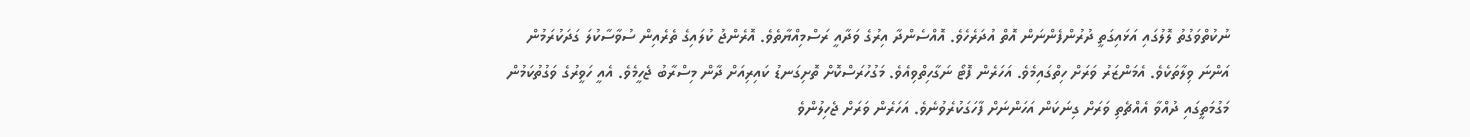ނުކުތްވަގުތު ލޮލުގައި އަޅައިގަތީ ދުރުންފެންނަން އޮތް އުދަރެހެވެ. އޮއްސެންދާ އިރުގެ ވަދާއީ ރަސްމިއްޔާތެވެ. އޮރެންޖު ކުލައިގެ ތެރެއިން ސުވާސާކުލަ ގަދަކުރަމުން އަންނަ ވިލާތަކެވެ. އެމަންޒަރު ވަރަށް ހިތްގައިމެވެ. އަހަރެން ފޮޓޯ ނަގާހިތްވިއެވެ. މަގުހުރަސްކޮށް ތޮށިގަނޑު ކައިރިއަށް ދާން މިސްރާބު ޖެހީމެވެ. އެއީ ހަވީރުގެ ވަގުތުކަމުން މަގުމަތީގައި ދުއްވާ އެއްޗެތި ވަރަށް ގިނަކަން އަހަންނަށް ފާހަގަކުރެވުނެވެ. އަހަރެން ވަރަށް ޖެހިލުންވެ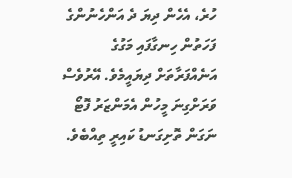ހުރެ، އެހެން ދިޔަ ދެ އަންހެނުންގެ ފަހަތުން ހިނގާފައި މަގުގެ އަނެއްފަރާތަށް ދިޔައީމެވެ. އޭރުވެސް ވަރަށްގިނަ މީހުން އެމަންޒަރު ފޮޓޯ ނަގަން ތޮށިގަނޑު ކައިރީ ތިއްބެވެ.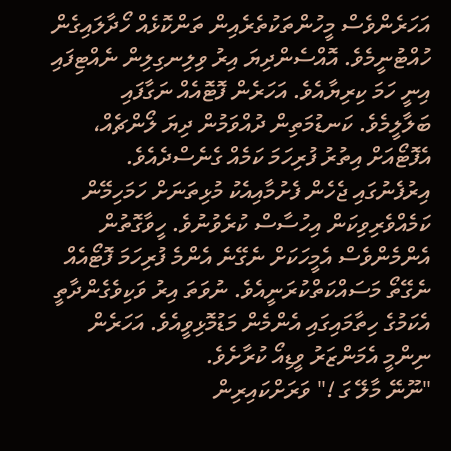އަހަރެންވެސް މީހުންތަކުތެރެއިން ތަންކޮޅެއް ހޯދާލައިގެން ހުއްޓުނީމެވެ. އޮއްސެންދިޔަ އިރު ވިލިނގިލިން ނެއްޓިފައި އިނީ ހަމަ ކިރިޔާއެވެ. އަހަރެން ފޮޓޮއެއް ނަގާފައި ބަލާލީމެވެ. ކަނޑުމަތިން ދުއްވަމުން ދިޔަ ލޯންޗެއް، އެފޮޓޯއަށް އިތުރު ފުރިހަމަ ކަމެއް ގެނެސްދެއެވެ.
އިރުފެނުގައި ޖެހެން ފެށުމާއިއެކު މުޅިތަނަށް ހަމަހިމޭން ކަމެއްވެރިވިކަން އިހުސާސް ކުރެވުނުވެ. ހީވާގޮތުން އެންމެންވެސް އެމީހަކަށް ނެގޭނެ އެންމެ ފުރިހަމަ ފޮޓޯއެއް ނެގޭތޯ މަސައްކަތްކުރަނީއެވެ. ނުވަތަ އިރު ވަކިވެގެންދާތީ އެކަމުގެ ހިތާމައިގައި އެންމެން މަޑުމޮޅިވީއެވެ. އަހަރެން ނިންމީ އެމަންޒަރު ވީޑިއޯ ކުރާށެވެ.
"ނޫނޭ މާލޭ ގަ !" ވަރަށްކައިރިން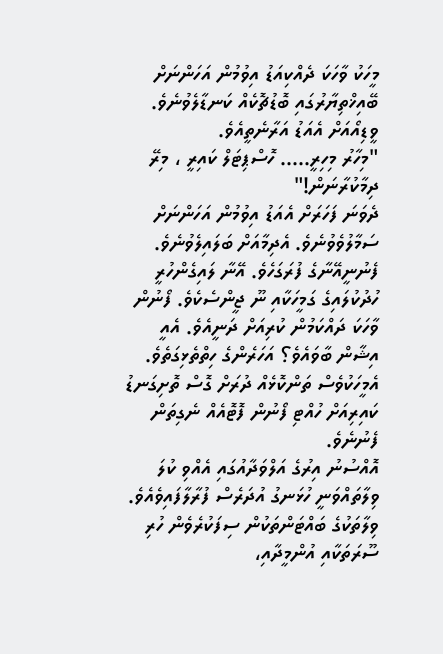މީހަކު ވާހަކަ ދެއްކިއަޑު އިވުމުން އަހަންނަށް ބޭއިޚްތިޔާރުގައި ބޮޑުޗޮކެއް ކަނޑާލެވުނެވެ. ވީޑިއޯއަށް އެއަޑު އަރާނެތީއެވެ.
"މިހާރު މިހިރީ..... ހޮސްޕިޓަލް ކައިރީ ، މިރޭ ދިމާކުރާނަން!"
ދެވަނަ ފަހަރަށް އެއަޑު އިވުމުން އަހަންނަށް ސަމާލުވެވުނެވެ. އެދިމާއަށް ބަލައިލެވުނެވެ. ފެނުނީއޭނާގެ ފުރަގަހެވެ. އޭނާ ލައިގެންހުރީ ހުދުކުލައިގެ ގަމީހަކާއި ނޫ ޖީންސެކެވެ. ފޯނުން ވާހަކަ ދައްކަމުން ކުރިއަށް ދަނީއެވެ. އެއީ އިޝާން ބާވައެވެ؟ އަހަރެންގެ ހިތްތެޅިގަތެވެ. އެމީހަކުވެސް ތަންކޮޅެއް ދުރަށް ގޮސް ތޮށިގަނޑު ކައިރިއަށް ހުއްޓި ފޯނުން ފޮޓޮއެއް ނެގިތަން ފެނުނެވެ.
އޮއްސުނު އިރުގެ އަލްވަދާއުގައި އެއްވި ކުލަ ވިލާތައްވަނީ ހުޅަނގު އުދަރެސް ފުރާލާފައިވެއެވެ. ވިލާތަކުގެ ބައްޓަންތަކުން ސިފަކުރެވެން ހުރި ސޫރަތަކާއި އުންމީދާއި،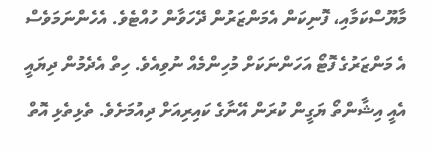މާޔޫސްކަމާއި، ފޮނިކަން އެމަންޒަރުން ދޭހަވާން ހުއްޓެވެ. އެހެންނަމަވެސް އެ މަންޒަރުގެ ފޮޓޯ އަހަންނަކަށް މުހިންމެއް ނުވިއެވެ. ހިތް އެދެމުން ދިޔައީ އެއީ އިޝާންތޯ ޔަގީން ކުރަން އޭނާގެ ކައިރިއަށް ދިއުމަށެވެ. ތެޅިތެޅި އޮތް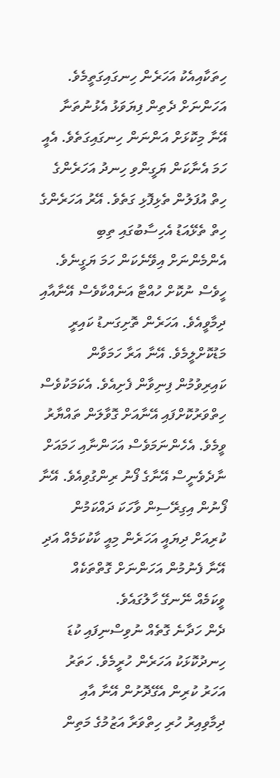ހިތަކާއިއެކު އަހަރެން ހިނގައިގަތީމެވެ. އަހަންނަށް ދެތިން ފިޔަވަޅު އެޅުނުތަނާ އޭނާ މިކޮޅަށް އަންނަން ހިނގައިގަތެވެ. އެއީ ހަމަ އެނާކަން ޔަގީންވި ހިނދު އަހަރެންގެ ހިތް އުފަލުން ތެޅިފޮޅި ގަތެވެ. އޭރު އަހަރެންގެ ހިތް ތެޅޭއަޑު އެހިސާބުގައި ތިބި އެންމެންނަށް އިވޭނެކަން ހަމަ ޔަގީނެވެ. ހީވެސް ނުކޮށް ހުއްޓާ އަނެއްކާވެސް އޭނާއާއި ދިމާވީއެވެ. އަހަރެން ތޮށިގަނޑު ކައިރީ މަޑުކޮށްލީމެވެ. އޭނާ އަރާ ހަމަވާން ކައިރިވުމުން ފިނިވާން ފެށިއެވެ. އެކަމަކުވެސް ހިތްވަރުކޮށްފައި އޭނާއަށް ގޮވާލަން ތައްޔާރު ވީމެވެ. އެހެންނަމަވެސް އަހަންނާއި ހަމައަށް ނާދެވެނީސް އޭނާގެ ފޯނު ރިންގުވިއެވެ. އޭނާ ފޯނުން އިގިރޭސިން ވާހަކަ ދައްކަމުން ކުރިއަށް ދިޔައީ އަހަރެން މިއީ ކާކުކަމެއް އަދި އޭނާ ފެނުމުން އަހަންނަށް ގޮތްތަކެއް ވީކަމެއް ނޭނގޭ ހާލުގައެވެ.
ދެން ހަދާނެ ގޮތެއް ނުވިސްނިފައި ކުޑަ ހިނދުކޮޅަކު އަހަރެން ހުރީމެވެ. ހަތަރު އަހަރު ކުރިން އެގޭދޮށުން އޭނާ އާއި ދިމާވިއިރު ހުރި ހިތްވަރާ އަޒުމުގެ މަތިން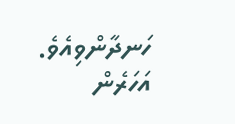ހަނދާންވިއެވެ. އަހަރެން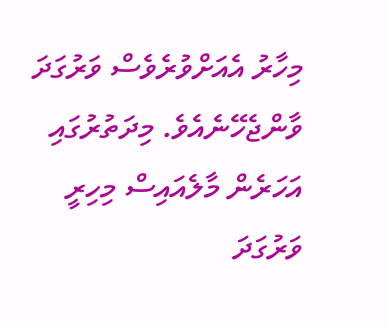މިހާރު އެއަށްވުރެވެސް ވަރުގަދަ ވާންޖެހޭނެއެވެ. މިދަތުރުގައި އަހަރެން މާލެއައިސް މިހިރީ ވަރުގަދަ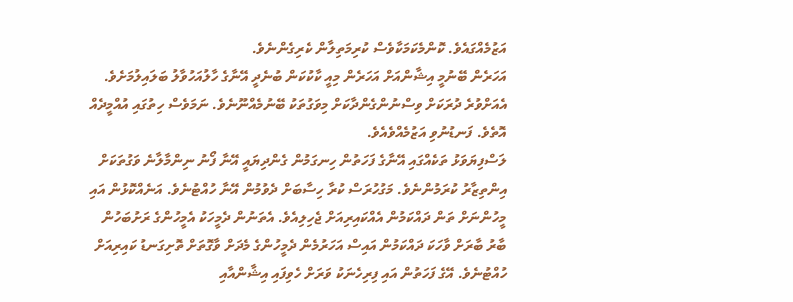އަޒުމެއްގައެވެ. ކޮންމެކަމަކާވެސް ކުރިމަތިލާން ކެރިގެންނެވެ.
އަހަރެން ބޭނުމީ އިޝާންއަށް އަހަރެން މިއީ ކާކުކަން ބުނެދީ އޭނާގެ ހާލުއަހުވާލު ބަލައިލުމަށެވެ. އެއަށްވުރެ ދުރަކަށް ވިސްނުންގެންދާކަށް މިވަގުތަކު ބޭނުމެއްނޫނެވެ. ނަމަވެސް ހިތުގައި އުއްމީދެއް އޮތެވެ. ފަނޑުނުވި އަޒުމެއްވެއެވެ.
ލަސްފިޔަވަޅު ތަކެއްގައި އޭނާގެ ފަހަތުން ހިނގަމުން ގެންދިޔައީ އޭނާ ފޯނު ނިންމާލާނެ ވަގުތަކަށް އިންތިޒާރު ކުރަމުންނެވެ. މަގުހުރަސް ކުރާ ހިސާބަށް ދެވުމުން އޭނާ ހުއްޓުނެވެ. އަނެއްކޮޅުން އައި މީހުންނަށް ތަން ދައްކަމުން އެއްކައިރިއަށް ޖެހިލިއެވެ. އެތަނުން ދެމީހަކު އެމީހުންގެ ރަށުބަހުން ބާރު ބާރަށް ވާހަކަ ދައްކަމުން އައިސް އަހަރުމެން ދެމީހުންގެ މެދަށް ވާގޮތަށް ތޮށިގަނޑު ކައިރިއަށް ހުއްޓުނެވެ. އޭގެ ފަހަތުން އައި ފިރިހެނަކު ވަރަށް ހެވިފައި އިޝާންއާއި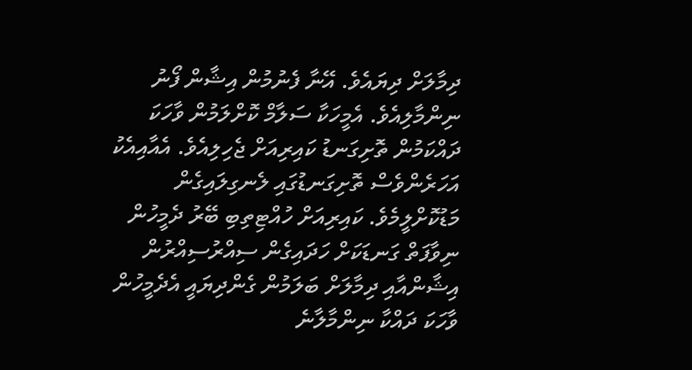ދިމާލަށް ދިޔައެވެ. އޭނާ ފެނުމުން އިޝާން ފޯނު ނިންމާލިއެވެ. އެމީހަކާ ސަލާމް ކޮށްލަމުން ވާހަކަ ދައްކަމުން ތޮށިގަނޑު ކައިރިއަށް ޖެހިލިއެވެ. އެއާއިއެކު އަހަރެންވެސް ތޮށިގަނޑުގައި ލެނގިލައިގެން މަޑުކޮށްލީމެވެ. ކައިރިއަށް ހުއްޓިތިބި ބޭރު ދެމީހުން ނިވާފަތް ގަނޑަކަށް ހަދައިގެން ސިއްރުސިއްރުން އިޝާންއާއި ދިމާލަށް ބަލަމުން ގެންދިޔައީ އެދެމީހުން ވާހަކަ ދައްކާ ނިންމާލާނެ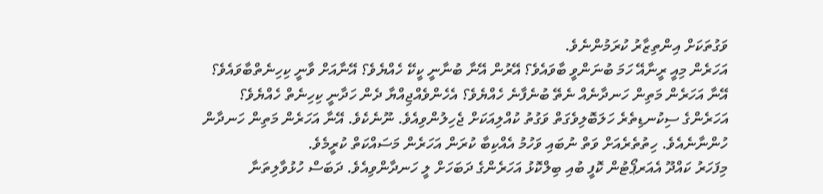ވަގުތަކަށް އިންތިޒާރު ކުރަމުންނެވެ.
އަހަރެން މިއީ ރީނާއޭ ހަމަ ބުނަންވީ ބާވައެވެ؟ އޭރުން އޭނާ ބުނާނީ ކީކޭ ހެއްޔެވެ؟ އޭނާއަށް ވާނީ ކިހިނެތްބާވައެވެ؟ އޭނާ އަހަރެން މަތިން ހަނދާނެއް ނެތޭ ބުނެފާނެ ހެއްޔެވެ؟ އެހެންވެއްޖިއްޔާ ދެން ހަދާނީ ކިހިނެތް ހެއްޔެވެ؟ އަހަރެންގެ ސިކުނޑިތެރެ ހަލަބޮލިވެގަތް ވަގުތު ކުއްލިއަކަށް ޖެހިލުންވިއެވެ. ނޫނެކެވެ. އޭނާ އަހަރެން މަތިން ހަނދާން ހުންނާނެއެވެ. ހިތުތެރެއަށް ވަތް ނުބައި ވަހުމު އެއްކިބާ ކުރަން އަހަރެން މަސައްކަތް ކުރީމެވެ.
މިފަހަރު ކައްދޫ އެއަރޕޯޓުން ކޮފީ ބުއި ބިލްކޮޅު އަހަރެންގެ ދަބަހަށް ލީ ހަނދާންވިއެވެ. ދަބަސް ހުޅުވާލިތަނާ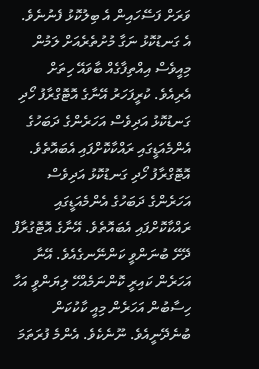ވަރަށް ފަސޭހައިން އެ ބިލުކޮޅު ފެނުނެވެ. އެ ގަނޑުކޮޅު ނަގާ މުށުތެރެއަށް ލަމުން މިއީވެސް އިއްތިފާގެއް ބާވައޭ ހިތަށް އެރިއެވެ. ކުރީފަހަރު އޭނާގެ އޮޓޮގްރާފު ހޯދި ގަނޑުކޮޅު އަދިވެސް އަހަރެންގެ ދަބަހުގެ އެންމެއަޑީގައި ރައްކާކޮށްފައި އެބައޮތެވެ. އޮޓޮގްރާފު ހޯދި ގަނޑުކޮޅު އަދިވެސް އަހަރެންގެ ދަބަހުގެ އެންމެއަޑީގައި ރައްކާކޮށްފައި އެބައޮތެވެ. އޭނާގެ އޮޓޮގުރާފް ދޭށޭ ބުނަންވީ ކަންނޭނގެއެވެ. އޭނާ އަހަރެން ކައިރީ ކޮންނަމެއްހޭ ލިޔަންވީ އަހާ ހިސާބުން އަހަރެން މިއީ ކާކުކަން ބުނެދޭނީއެވެ. ނޫނެކެވެ. އެންމެ ފުރަތަމަ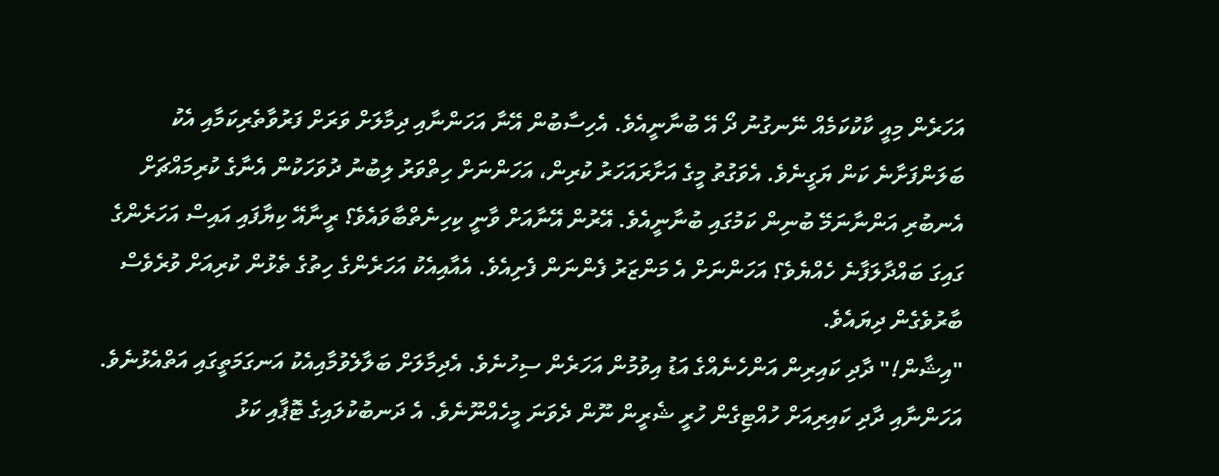އަހަރެން މިއީ ކާކުކަމެއް ނޭނގުނު ދޯ އޭ ބުނާނީއެވެ. އެހިސާބުން އޭނާ އަހަންނާއި ދިމާލަށް ވަރަށް ފަރުވާތެރިކަމާއި އެކު ބަލަންފަށާނެ ކަން ޔަގީނެވެ. އެވަގުތު މީގެ އަށާރައަހަރު ކުރިން، އަހަންނަށް ހިތްވަރު ލިބުނު ދުވަހަކުން އެނާގެ ކުރިމައްޗަށް އެނބުރި އަންނާނަމޭ ބުނިން ކަމުގައި ބުނާނީއެވެ. އޭރުން އޭނާއަށް ވާނީ ކިހިނެތްބާވައެވެ؟ ރީނާއޭ ކިޔާފައި އައިސް އަހަރެންގެ ގައިގަ ބައްދާލަފާނެ ހެއްޔެވެ؟ އަހަންނަށް އެ މަންޒަރު ފެންނަން ފެށިއެވެ. އެއާއިއެކު އަހަރެންގެ ހިތުގެ ތެޅުން ކުރިއަށް ވުރެވެސް ބާރުވެގެން ދިޔައެވެ.
"އިޝާން!" ދާދި ކައިރިން އަންހެނެއްގެ އަޑު އިވުމުން އަހަރެން ސިހުނެވެ. އެދިމާލަށް ބަލާލެވުމާއިއެކު އަނގަމަތީގައި އަތްއެޅުނެވެ. އަހަންނާއި ދާދި ކައިރިއަށް ހުއްޓިގެން ހުރީ ޝެރީން ނޫން ދެވަނަ މީހެއްނޫނެވެ. އެ ދަނބުކުލައިގެ ޓޮޕާއި ކަޅު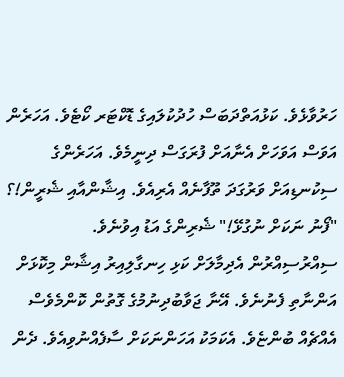ހަރުވާޅެވެ. ކަޅުއަތްދަބަސް ހުދުކުލައިގެ ޑޮކްޓަރ ކޯޓެވެ. އަހަރެން އަވަސް އަވަހަށް އެނާއަށް ފުރަގަސް ދިނީމެވެ. އަހަރެންގެ ސިކުނޑިއަށް ވަރުގަދަ ތޫފާނެއް އެރިއެވެ. އިޝާންއާއި ޝެރީން!؟
"ފޯނު ނަކަށް ނުގުޅޭ!" ޝެރިންގެ އަޑު އިވުނެވެ. ސިއްރުސިއްރުން އެދިމާލަށް ކަޅި ހިނގާލިއިރު އިޝާން މިކޮޅަށް އަންނާތި ފެނުނެވެ. އޭނާ ޖަވާބުދިނުމުގެ ގޮތުން ކޮންމެވެސް އެއްޗެއް ބުންޏެވެ. އެކަމަކު އަހަންނަކަށް ސާފެއްނުވިއެވެ. ދެން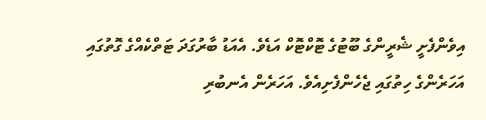އިވެންފެށީ ޝެރީންގެ ބޫޓުގެ ޓޮކްޓޮކް އަޑެވެ. އެއަޑު ބާރުގަދަ ޓަތްކެއްގެ ގޮތުގައި އަހަރެންގެ ހިތުގައި ޖެހެންފެށިއެވެ. އަހަރެން އެނބުރި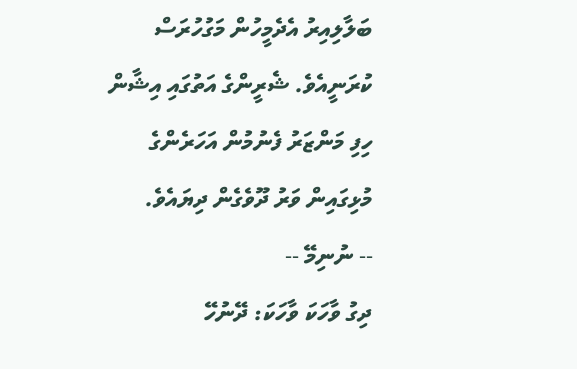ބަލާލިއިރު އެދެމީހުން މަގުހުރަސް ކުރަނީއެވެ. ޝެރީންގެ އަތުގައި އިޝާން ހިފި މަންޒަރު ފެނުމުން އަހަރެންގެ މުޅިގައިން ވަރު ދޫވެގެން ދިޔައެވެ.
-- ނުނިމޭ --
ދިގު ވާހަކަ ވާހަކަ: ދޭނުހޭ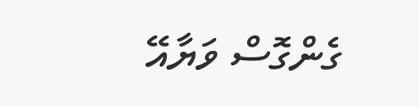ގެންގޮސް ވަޔާއޭ